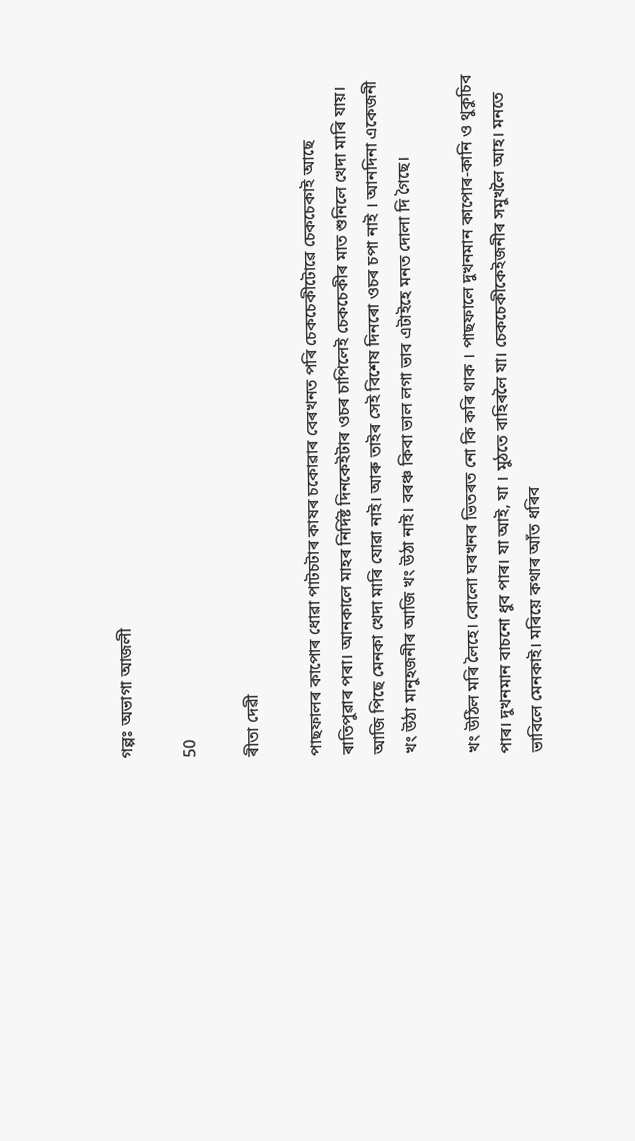গল্পঃ অভাগা আজলী

50

ৰীতা দেৱী

পাছফালৰ কাপোৰ ধোৱা পাটচটাৰ কাষৰ চকোৱাৰ বেৰখনত পৰি চেকচেকীটোৱে চেকচেকাই আছে ৰাতিপুৱাৰ পৰা। আনকালে মাহৰ নিৰ্দিষ্ট দিনকেইটাৰ ওচৰ চাপিলেই চেকচেকীৰ মাত শুনিলে খেদা মাৰি যায়। আজি পিছে মেনকা খেদা মাৰি যোৱা নাই। আৰু তাইৰ সেই বিশেষ দিনৰো ওচৰ চপা নাই । আনদিনা একেজনী খং উঠা মানুহজনীৰ আজি খং উঠা নাই। বৰঞ্চ কিবা ভাল লগা ভাব এটাইহে মনত দোলা দি গৈছে।

খং উঠিল মৰি লৈহে। বোলো ঘৰখনৰ ভিতৰত নো কি কৰি থাক । পাছফালে দুখনমান কাপোৰ-কানি ও থুকুচিব পাৰ। দুখনমান বাচনো ধুব পাৰ। যা আই, যা । মুঠতে বাহিৰলৈ যা। চেকচেকীকেইজনীৰ সমুখলৈ আহ। মনতে ভাবিলে মেনকাই। মৰিয়ে কথাৰ আঁত ধৰিব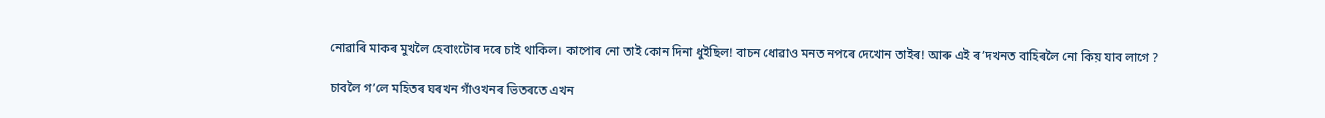নোৱাৰি মাকৰ মুখলৈ হেবাংটোৰ দৰে চাই থাকিল। কাপোৰ নো তাই কোন দিনা ধুইছিল! বাচন ধোৱাও মনত নপৰে দেখোন তাইৰ! আৰু এই ৰ’দখনত বাহিৰলৈ নো কিয় যাব লাগে ?

চাবলৈ গ’লে মহিতৰ ঘৰখন গাঁওখনৰ ভিতৰতে এখন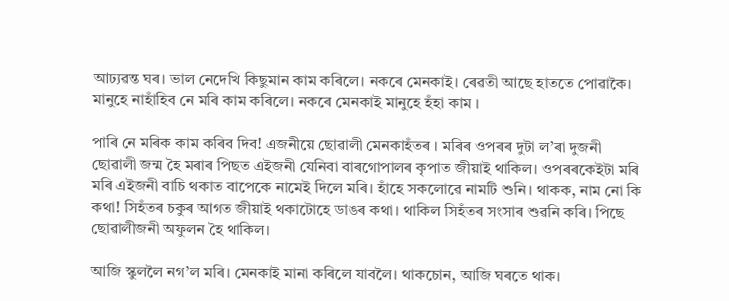আঢ্যৱন্ত ঘৰ। ভাল নেদেখি কিছুমান কাম কৰিলে। নকৰে মেনকাই। ৰেৱতী আছে হাততে পোৱাকৈ। মানুহে নাহাঁহিব নে মৰি কাম কৰিলে। নকৰে মেনকাই মানুহে হঁহা কাম ।

পাৰি নে মৰিক কাম কৰিব দিব! এজনীয়ে ছোৱালী মেনকাহঁতৰ । মৰিৰ ওপৰৰ দুটা ল’ৰা দুজনী ছোৱালী জন্ম হৈ মৰাৰ পিছত এইজনী যেনিবা বাৰগোপালৰ কৃপাত জীয়াই থাকিল। ওপৰৰকেইটা মৰি মৰি এইজনী বাচি থকাত বাপেকে নামেই দিলে মৰি। হাঁহে সকলোৱে নামটি শুনি। থাকক, নাম নো কি কথা! সিহঁতৰ চকুৰ আগত জীয়াই থকাটোহে ডাঙৰ কথা। থাকিল সিহঁতৰ সংসাৰ শুৱনি কৰি। পিছে ছোৱালীজনী অফুলন হৈ থাকিল।

আজি স্কুললৈ নগ’ল মৰি। মেনকাই মানা কৰিলে যাবলৈ। থাকচোন, আজি ঘৰতে থাক।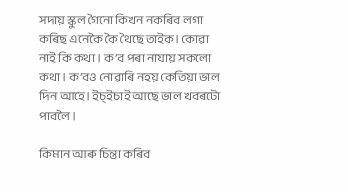সদায় স্কুল গৈনো কিখন নকৰিব লগা কৰিছ এনেকৈ কৈ থৈছে তাইক। কোৱা নাই কি কথা । ক’ব পৰা নাযায় সকলো কথা। ক’বও নোৱাৰি নহয় কেতিয়া ভাল দিন আহে। ইচ্‌ইচাই আছে ভাল খবৰটো পাবলৈ ।

কিমান আৰু চিন্তা কৰিব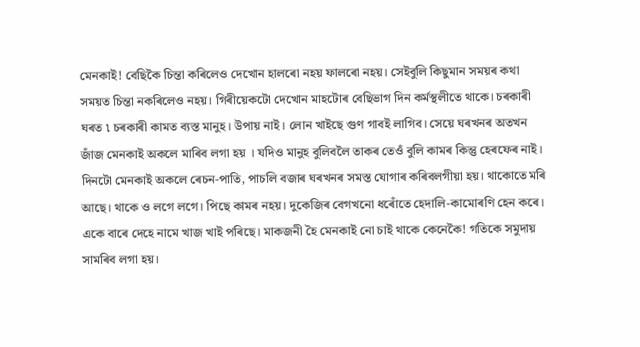মেনকাই! বেছিকৈ চিন্তা কৰিলেও দেখোন হালৰো নহয় ফালৰো নহয়। সেইবুলি কিছুমান সময়ৰ কথা সময়ত চিন্তা নকৰিলেও নহয়। গিৰীয়েকটো দেখোন মাহটোৰ বেছিভাগ দিন কর্মস্থলীতে থাকে। চৰকাৰী ঘৰত ৷ চৰকাৰী কামত ব্যস্ত মানুহ। উপায় নাই। লোন খাইছে গুণ গাবই লাগিব। সেয়ে ঘৰখনৰ অতখন জাঁজ মেনকাই অকলে মাৰিব লগা হয় । যদিও মানুহ বুলিবলৈ তাকৰ তেওঁ বুলি কামৰ কিন্তু হেৰফেৰ নাই। দিনটো মেনকাই অকলে ৰেচন-পাতি, পাচলি বজাৰ ঘৰখনৰ সমস্ত যোগাৰ কৰিবলগীয়া হয়। থাকোতে মৰি আছে। থাকে ও লগে লগে। পিছে কামৰ নহয়। দুকেজিৰ বেগখনো ধৰোঁতে হেদালি-কামোৰণি হেন কৰে। একে বাৰে দেহে নামে খাজ খাই পৰিছে। মাকজনী হৈ মেনকাই নো চাই থাকে কেনেকৈ! গতিকে সমুদায় সামৰিব লগা হয়।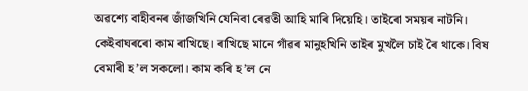অৱশ্যে বাহীবনৰ জাঁজখিনি যেনিবা ৰেৱতী আহি মাৰি দিয়েহি। তাইৰো সময়ৰ নাটনি। কেইবাঘৰৰো কাম ৰাখিছে। ৰাখিছে মানে গাঁৱৰ মানুহখিনি তাইৰ মুখলৈ চাই ৰৈ থাকে। বিষ বেমাৰী হ’ল সকলো। কাম কৰি হ’ল নে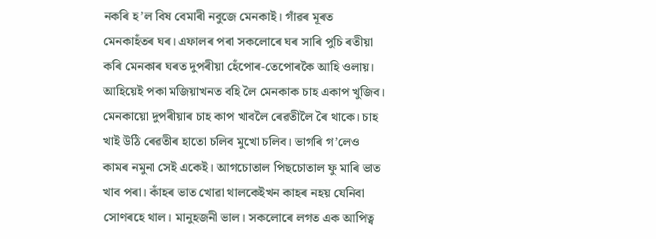নকৰি হ’ল বিষ বেমাৰী নবুজে মেনকাই। গাঁৱৰ মূৰত মেনকাহঁতৰ ঘৰ। এফালৰ পৰা সকলোৰে ঘৰ সাৰি পুচি ৰতীয়া কৰি মেনকাৰ ঘৰত দুপৰীয়া হেঁপোৰ-তেপোৰকৈ আহি ওলায়। আহিয়েই পকা মজিয়াখনত বহি লৈ মেনকাক চাহ একাপ খুজিব। মেনকায়ো দুপৰীয়াৰ চাহ কাপ খাবলৈ ৰেৱতীলৈ ৰৈ থাকে। চাহ খাই উঠি ৰেৱতীৰ হাতো চলিব মুখো চলিব। ভাগৰি গ’লেও কামৰ নমুনা সেই একেই। আগচোতাল পিছচোতাল ফু মাৰি ভাত খাব পৰা। কাঁহৰ ভাত খোৱা থালকেইখন কাহৰ নহয় যেনিবা সোণৰহে থাল। মানুহজনী ভাল। সকলোৰে লগত এক আপিত্ব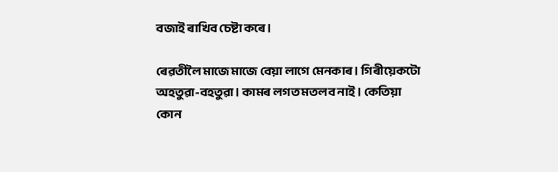বজাই ৰাখিব চেষ্টা কৰে।

ৰেৱতীলৈ মাজে মাজে বেয়া লাগে মেনকাৰ। গিৰীয়েকটো অহতুৱা-বহতুৱা। কামৰ লগত মতলব নাই। কেতিয়া কোন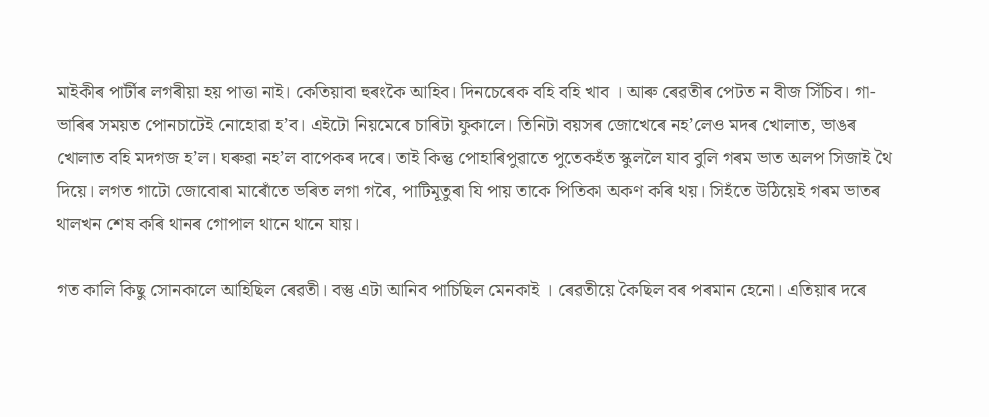মাইকীৰ পাৰ্টীৰ লগৰীয়া হয় পাত্তা নাই। কেতিয়াবা হুৰংকৈ আহিব। দিনচেৰেক বহি বহি খাব । আৰু ৰেৱতীৰ পেটত ন বীজ সিঁচিব। গা-ভাৰিৰ সময়ত পোনচাটেই নোহোৱা হ’ব। এইটো নিয়মেৰে চাৰিটা ফুকালে। তিনিটা বয়সৰ জোখেৰে নহ’লেও মদৰ খোলাত, ভাঙৰ খোলাত বহি মদগজ হ’ল। ঘৰুৱা নহ’ল বাপেকৰ দৰে। তাই কিন্তু পোহাৰিপুৱাতে পুতেকহঁত স্কুললৈ যাব বুলি গৰম ভাত অলপ সিজাই থৈ দিয়ে। লগত গাটো জোবোৰা মাৰোঁতে ভৰিত লগা গৰৈ, পাটিমূতুৰা যি পায় তাকে পিতিকা অকণ কৰি থয়। সিহঁতে উঠিয়েই গৰম ভাতৰ থালখন শেষ কৰি থানৰ গোপাল থানে থানে যায়।

গত কালি কিছু সোনকালে আহিছিল ৰেৱতী। বস্তু এটা আনিব পাচিছিল মেনকাই । ৰেৱতীয়ে কৈছিল বৰ পৰমান হেনো। এতিয়াৰ দৰে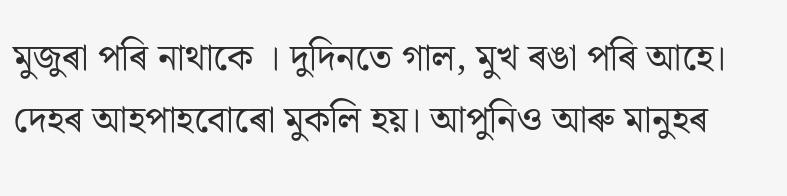মুজুৰা পৰি নাথাকে । দুদিনতে গাল, মুখ ৰঙা পৰি আহে। দেহৰ আহপাহবোৰো মুকলি হয়। আপুনিও আৰু মানুহৰ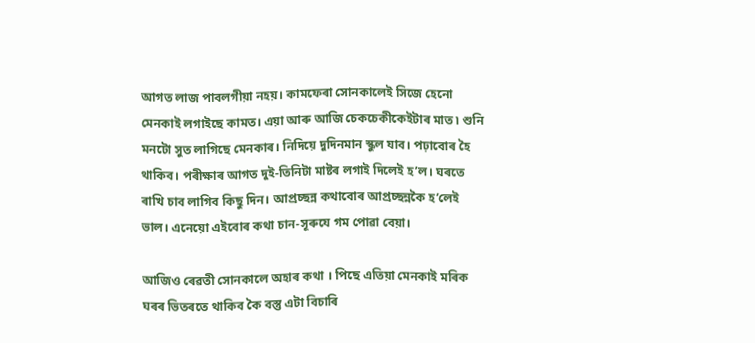আগত লাজ পাবলগীয়া নহয়। কামফেৰা সোনকালেই সিজে হেনো মেনকাই লগাইছে কামত। এয়া আৰু আজি চেকচেকীকেইটাৰ মাত ৷ শুনি মনটো সুত লাগিছে মেনকাৰ। নিদিয়ে দুদিনমান স্কুল যাব। পঢ়াবোৰ হৈ থাকিব। পৰীক্ষাৰ আগত দুই-তিনিটা মাষ্টৰ লগাই দিলেই হ’ল। ঘৰতে ৰাখি চাব লাগিব কিছু দিন। আপ্রচ্ছন্ন কথাবোৰ আপ্ৰচ্ছন্নকৈ হ’লেই ভাল। এনেয়ো এইবোৰ কথা চান-সূৰুযে গম পোৱা বেয়া।

আজিও ৰেৱতী সোনকালে অহাৰ কথা । পিছে এতিয়া মেনকাই মৰিক ঘৰৰ ভিতৰতে থাকিব কৈ বস্তু এটা বিচাৰি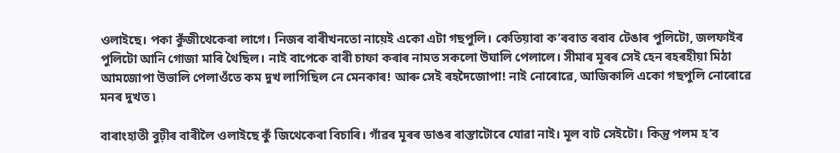ওলাইছে। পকা কুঁজীথেকেৰা লাগে। নিজৰ বাৰীখনতো নায়েই একো এটা গছপুলি। কেতিয়াবা ক’ৰবাত ৰবাব টেঙাৰ পুলিটো, জলফাইৰ পুলিটো আনি গোজা মাৰি থৈছিল। নাই বাপেকে বাৰী চাফা কৰাৰ নামত সকলো উঘালি পেলালে। সীমাৰ মূৰৰ সেই হেন ৰহৰহীয়া মিঠা আমজোপা উভালি পেলাওঁতে কম দুখ লাগিছিল নে মেনকাৰ! আৰু সেই ৰহদৈজোপা! নাই নোৰোৱে, আজিকালি একো গছপুলি নোৰোৱে মনৰ দুখত ৷

বাৰাংহাতী বুঢ়ীৰ বাৰীলৈ ওলাইছে কুঁ জিথেকেৰা বিচাৰি। গাঁৱৰ মূৰৰ ডাঙৰ ৰাস্তাটোৰে যোৱা নাই। মূল বাট সেইটো। কিন্তু পলম হ’ব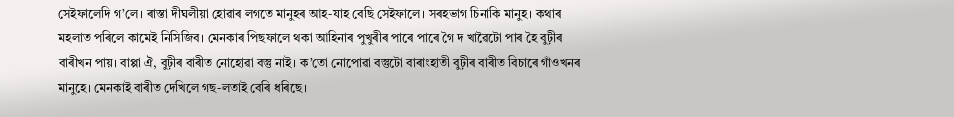সেইফালেদি গ’লে। ৰাস্তা দীঘলীয়া হোৱাৰ লগতে মানুহৰ আহ-যাহ বেছি সেইফালে। সৰহভাগ চিনাকি মানুহ। কথাৰ মহলাত পৰিলে কামেই নিসিজিব। মেনকাৰ পিছফালে থকা আহিনাৰ পুখুৰীৰ পাৰে পাৰে গৈ দ খাৱৈটো পাৰ হৈ বুঢ়ীৰ বাৰীখন পায়। বাপ্পা ঐ, বুঢ়ীৰ বাৰীত নোহোৱা বস্তু নাই। ক’তো নোপোৱা বস্তুটো বাৰাংহাতী বুঢ়ীৰ বাৰীত বিচাৰে গাঁওখনৰ মানুহে। মেনকাই বাৰীত দেখিলে গছ-লতাই বেৰি ধৰিছে।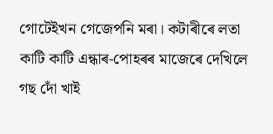গোটেইখন গেজেপনি মৰা। কটাৰীৰে লতা কাটি কাটি এন্ধাৰ-পোহৰৰ মাজেৰে দেখিলে গছ দোঁ খাই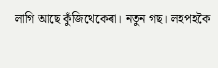লাগি আছে কুঁজিথেকেৰা। নতুন গছ। লহপহকৈ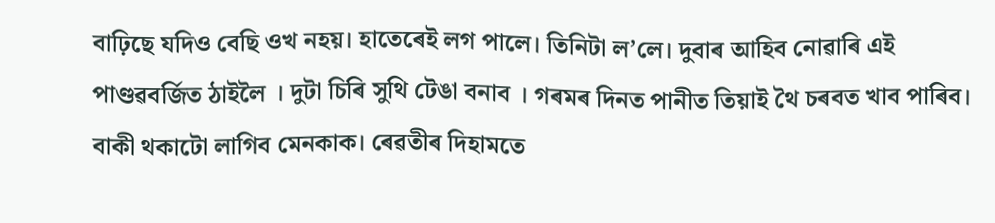বাঢ়িছে যদিও বেছি ওখ নহয়। হাতেৰেই লগ পালে। তিনিটা ল’লে। দুবাৰ আহিব নোৱাৰি এই পাণ্ডৱবৰ্জিত ঠাইলৈ । দুটা চিৰি সুথি টেঙা বনাব । গৰমৰ দিনত পানীত তিয়াই থৈ চৰবত খাব পাৰিব। বাকী থকাটো লাগিব মেনকাক। ৰেৱতীৰ দিহামতে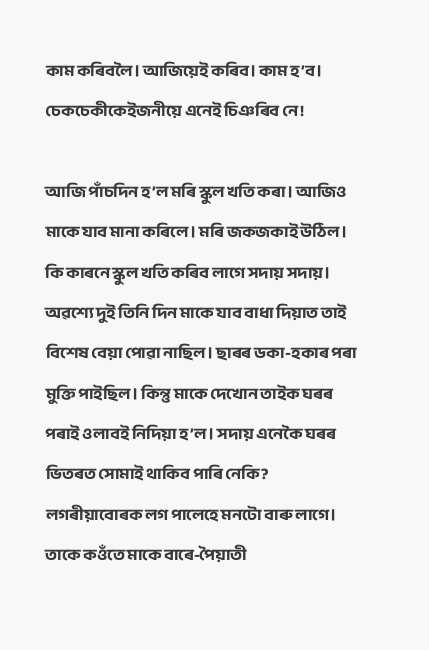কাম কৰিবলৈ। আজিয়েই কৰিব। কাম হ’ব। চেকচেকীকেইজনীয়ে এনেই চিঞৰিব নে!

আজি পাঁচদিন হ’ল মৰি স্কুল খতি কৰা। আজিও মাকে যাব মানা কৰিলে। মৰি জকজকাই উঠিল। কি কাৰনে স্কুল খতি কৰিব লাগে সদায় সদায়। অৱশ্যে দুই তিনি দিন মাকে যাব বাধা দিয়াত তাই বিশেষ বেয়া পোৱা নাছিল। ছাৰৰ ডকা-হকাৰ পৰা মুক্তি পাইছিল। কিন্তু মাকে দেখোন তাইক ঘৰৰ পৰাই ওলাবই নিদিয়া হ’ল। সদায় এনেকৈ ঘৰৰ ভিতৰত সোমাই থাকিব পাৰি নেকি? লগৰীয়াবোৰক লগ পালেহে মনটো বাৰু লাগে। তাকে কওঁতে মাকে বাৰে-পৈয়াতী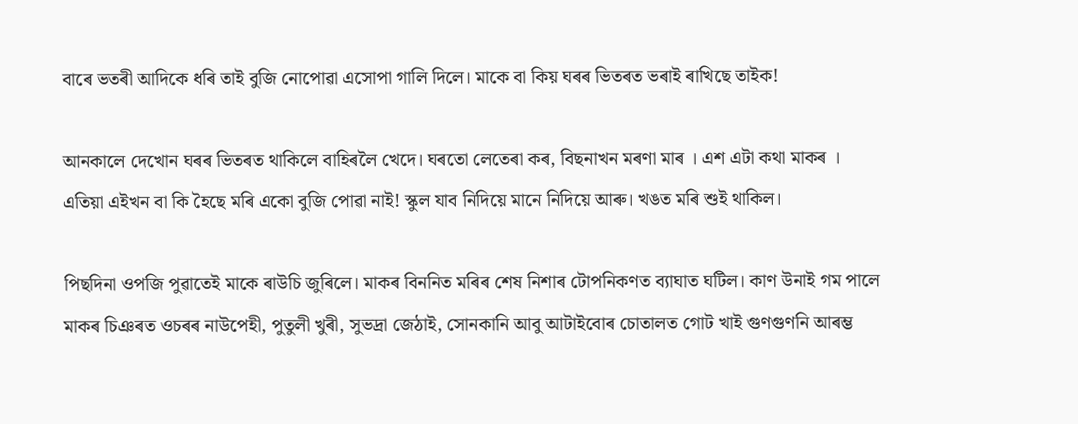বাৰে ভতৰী আদিকে ধৰি তাই বুজি নোপোৱা এসোপা গালি দিলে। মাকে বা কিয় ঘৰৰ ভিতৰত ভৰাই ৰাখিছে তাইক!

আনকালে দেখোন ঘৰৰ ভিতৰত থাকিলে বাহিৰলৈ খেদে। ঘৰতো লেতেৰা কৰ, বিছনাখন মৰণা মাৰ । এশ এটা কথা মাকৰ । এতিয়া এইখন বা কি হৈছে মৰি একো বুজি পোৱা নাই! স্কুল যাব নিদিয়ে মানে নিদিয়ে আৰু। খঙত মৰি শুই থাকিল।

পিছদিনা ওপজি পুৱাতেই মাকে ৰাউচি জুৰিলে। মাকৰ বিননিত মৰিৰ শেষ নিশাৰ টোপনিকণত ব্যাঘাত ঘটিল। কাণ উনাই গম পালে মাকৰ চিঞৰত ওচৰৰ নাউপেহী, পুতুলী খুৰী, সুভদ্রা জেঠাই, সোনকানি আবু আটাইবোৰ চোতালত গোট খাই গুণগুণনি আৰম্ভ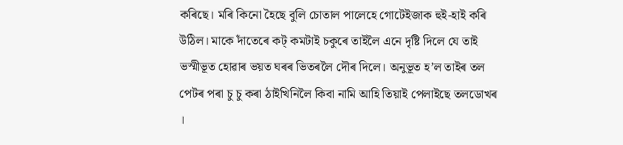কৰিছে। মৰি কিনো হৈছে বুলি চোতাল পালেহে গোটেইজাক হুই-হাই কৰি উঠিল। মাকে দাঁতেৰে কট্‌ কমটাই চকুৰে তাইলৈ এনে দৃষ্টি দিলে যে তাই ভস্মীভূত হোৱাৰ ভয়ত ঘৰৰ ভিতৰলৈ দৌৰ দিলে। অনুভূত হ’ল তাইৰ তল পেটৰ পৰা চু চু কৰা ঠাইখিনিলৈ কিবা নামি আহি তিয়াই পেলাইছে তলডোখৰ ।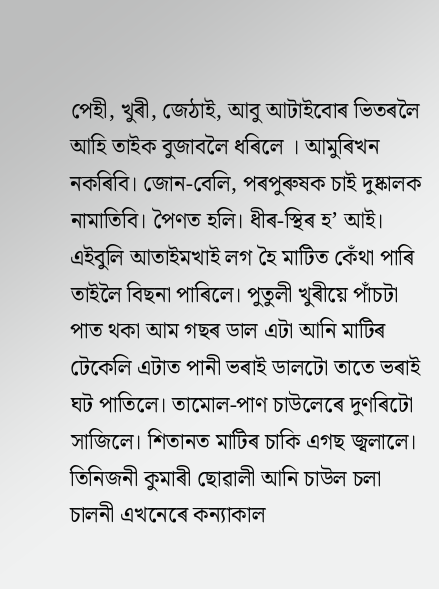পেহী, খুৰী, জেঠাই, আবু আটাইবোৰ ভিতৰলৈ আহি তাইক বুজাবলৈ ধৰিলে । আমুৰিখন নকৰিবি। জোন-বেলি, পৰপুৰুষক চাই দুষ্কালক নামাতিবি। পৈণত হলি। ধীৰ-স্থিৰ হ’ আই। এইবুলি আতাইমখাই লগ হৈ মাটিত কেঁথা পাৰি তাইলৈ বিছনা পাৰিলে। পুতুলী খুৰীয়ে পাঁচটা পাত থকা আম গছৰ ডাল এটা আনি মাটিৰ টেকেলি এটাত পানী ভৰাই ডালটো তাতে ভৰাই ঘট পাতিলে। তামোল-পাণ চাউলেৰে দুণৰিটো সাজিলে। শিতানত মাটিৰ চাকি এগছ জ্বলালে। তিনিজনী কুমাৰী ছোৱালী আনি চাউল চলা চালনী এখনেৰে কন্যাকাল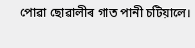পোৱা ছোৱালীৰ গাত পানী চটিয়ালে।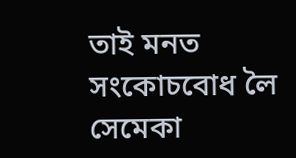তাই মনত সংকোচবোধ লৈ সেমেকা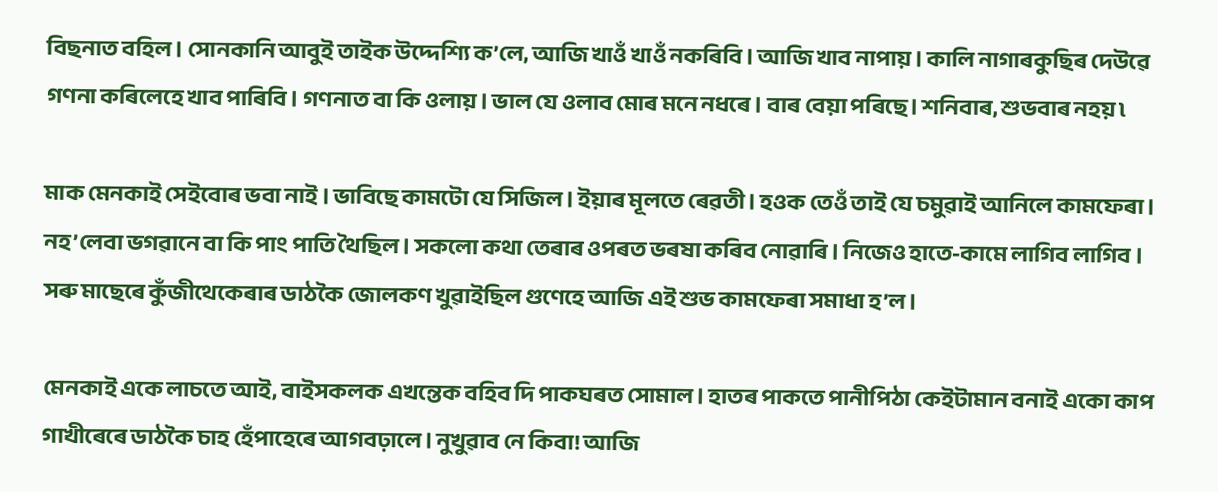বিছনাত বহিল। সোনকানি আবুই তাইক উদ্দেশ্যি ক’লে, আজি খাওঁ খাওঁ নকৰিবি। আজি খাব নাপায়। কালি নাগাৰকুছিৰ দেউৱে গণনা কৰিলেহে খাব পাৰিবি। গণনাত বা কি ওলায়। ভাল যে ওলাব মোৰ মনে নধৰে। বাৰ বেয়া পৰিছে। শনিবাৰ, শুভবাৰ নহয় ৷

মাক মেনকাই সেইবোৰ ভবা নাই । ভাবিছে কামটো যে সিজিল। ইয়াৰ মূলতে ৰেৱতী। হওক তেওঁ তাই যে চমুৱাই আনিলে কামফেৰা। নহ’লেবা ভগৱানে বা কি পাং পাতি থৈছিল। সকলো কথা তেৰাৰ ওপৰত ভৰষা কৰিব নোৱাৰি। নিজেও হাতে-কামে লাগিব লাগিব । সৰু মাছেৰে কুঁজীথেকেৰাৰ ডাঠকৈ জোলকণ খুৱাইছিল গুণেহে আজি এই শুভ কামফেৰা সমাধা হ’ল।

মেনকাই একে লাচতে আই, বাইসকলক এখন্তেক বহিব দি পাকঘৰত সোমাল। হাতৰ পাকতে পানীপিঠা কেইটামান বনাই একো কাপ গাখীৰেৰে ডাঠকৈ চাহ হেঁপাহেৰে আগবঢ়ালে। নুখুৱাব নে কিবা! আজি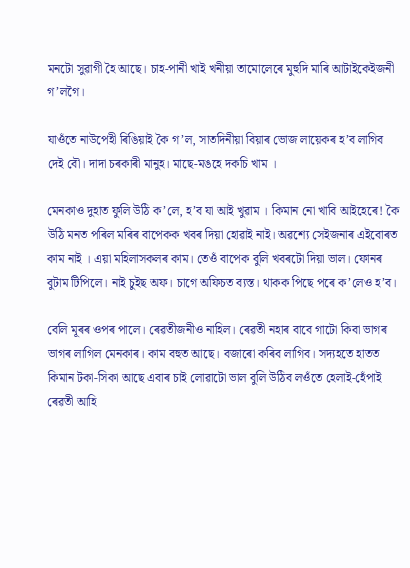মনটো সুৱাগী হৈ আছে। চাহ-পানী খাই খনীয়া তামোলেৰে মুহুদি মাৰি আটাইকেইজনী গ’লগৈ।

যাওঁতে নাউপেহী ৰিঙিয়াই কৈ গ’ল, সাতদিনীয়া বিয়াৰ ভোজ লায়েকৰ হ’ব লাগিব দেই বৌ। দাদা চৰকাৰী মানুহ। মাছে-মঙহে দকচি খাম ।

মেনকাও দুহাত ফুলি উঠি ক’লে, হ’ব যা আই খুৱাম । কিমান নো খাবি আইহেৰে! কৈ উঠি মনত পৰিল মৰিৰ বাপেকক খবৰ দিয়া হোৱাই নাই। অৱশ্যে সেইজনাৰ এইবোৰত কাম নাই । এয়া মহিলাসকলৰ কাম। তেওঁ বাপেক বুলি খবৰটো দিয়া ভাল। ফোনৰ বুটাম টিপিলে। নাই চুইছ অফ। চাগে অফিচত ব্যস্ত। থাকক পিছে পৰে ক’লেও হ’ব।

বেলি মূৰৰ ওপৰ পালে। ৰেৱতীজনীও নাহিল। ৰেৱতী নহাৰ বাবে গাটো কিবা ভাগৰ ভাগৰ লাগিল মেনকাৰ। কাম বহুত আছে। বজাৰো কৰিব লাগিব। সদ্যহতে হাতত কিমান টকা-সিকা আছে এবাৰ চাই লোৱাটো ভাল বুলি উঠিব লওঁতে হেলাই-হেঁপাই ৰেৱতী আহি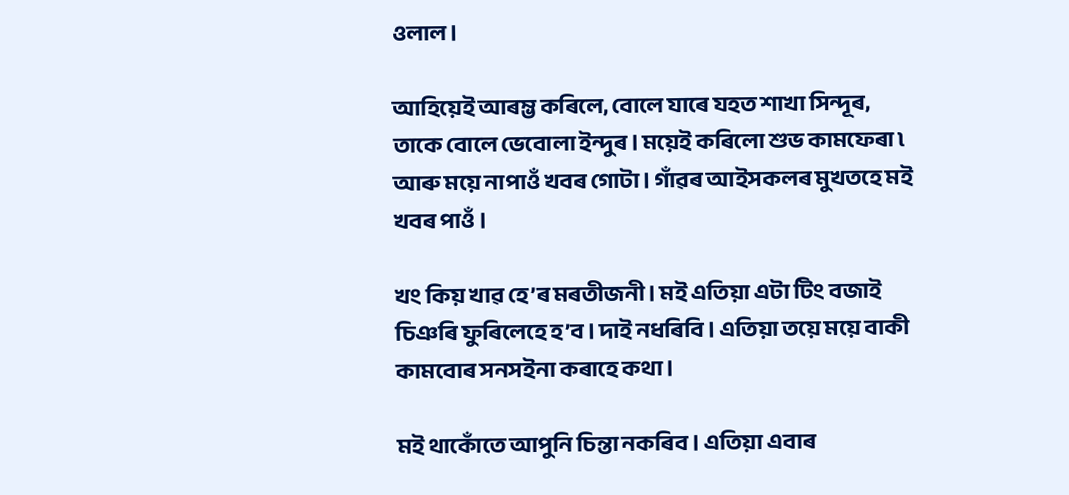ওলাল।

আহিয়েই আৰম্ভ কৰিলে, বোলে যাৰে যহত শাখা সিন্দূৰ, তাকে বোলে ভেবোলা ইন্দুৰ। ময়েই কৰিলো শুভ কামফেৰা ৷ আৰু ময়ে নাপাওঁ খবৰ গোটা। গাঁৱৰ আইসকলৰ মুখতহে ম‍ই খবৰ পাওঁ ।

খং কিয় খাৱ হে’ৰ মৰতীজনী। মই এতিয়া এটা টিং বজাই চিঞৰি ফুৰিলেহে হ’ব। দাই নধৰিবি। এতিয়া তয়ে ময়ে বাকী কামবোৰ সনসইনা কৰাহে কথা।

মই থাকোঁতে আপুনি চিন্তা নকৰিব। এতিয়া এবাৰ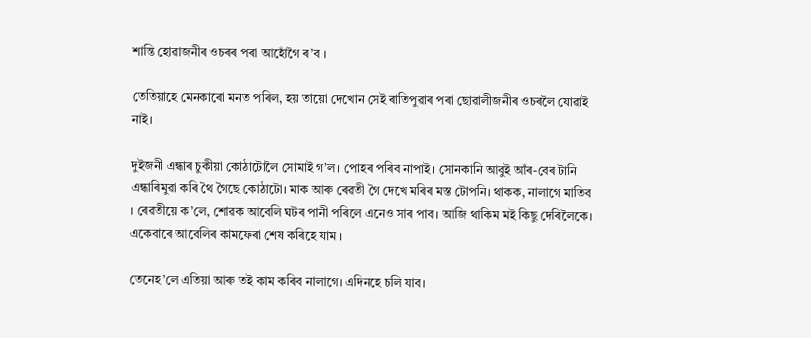শান্তি হোৱাজনীৰ ওচৰৰ পৰা আহোঁগৈ ৰ’ব ।

তেতিয়াহে মেনকাৰো মনত পৰিল, হয় তায়ো দেখোন সেই ৰাতিপুৱাৰ পৰা ছোৱালীজনীৰ ওচৰলৈ যোৱাই নাই।

দুইজনী এন্ধাৰ চুকীয়া কোঠাটোলৈ সোমাই গ’ল। পোহৰ পৰিব নাপাই। সোনকানি আবুই আঁৰ-বেৰ টানি এন্ধাৰিমুৱা কৰি থৈ গৈছে কোঠাটো। মাক আৰু ৰেৱতী গৈ দেখে মৰিৰ মস্ত টোপনি। থাকক, নালাগে মাতিব । ৰেৱতীয়ে ক’লে, শোৱক আবেলি ঘটৰ পানী পৰিলে এনেও সাৰ পাব। আজি থাকিম ম‍ই কিছু দেৰিলৈকে। একেবাৰে আবেলিৰ কামফেৰা শেষ কৰিহে যাম ।

তেনেহ’লে এতিয়া আৰু তই কাম কৰিব নালাগে। এদিনহে চলি যাব।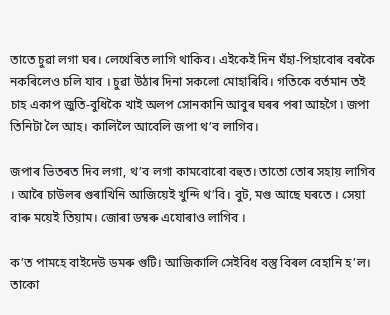তাতে চুৱা লগা ঘৰ। লেথেৰিত লাগি থাকিব। এইকেই দিন ঘঁহা-পিহাবোৰ বৰকৈ নকৰিলেও চলি যাব । চুৱা উঠাৰ দিনা সকলো মোহাৰিবি। গতিকে বর্তমান তই চাহ একাপ জুতি-বুধিকৈ খাই অলপ সোনকানি আবুৰ ঘৰৰ পৰা আহগৈ ৷ জপা তিনিটা লৈ আহ। কালিলৈ আবেলি জপা থ’ব লাগিব।

জপাৰ ভিতৰত দিব লগা, থ’ব লগা কামবোৰো বহুত। তাতো তোৰ সহায় লাগিব । আৰৈ চাউলৰ গুৰাখিনি আজিয়েই খুন্দি থ’বি। বুট, মগু আছে ঘৰতে । সেয়া বাৰু ময়েই তিয়াম। জোৰা ডম্বৰু এযোৰাও লাগিব ।

ক’ত পামহে বাইদেউ ডমৰু গুটি। আজিকালি সেইবিধ বস্তু বিৰল বেহানি হ’ল। তাকো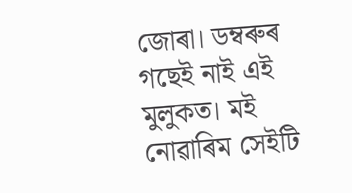জোৰা। ডম্বৰুৰ গছেই নাই এই মুলুকত। মই নোৱাৰিম সেইটি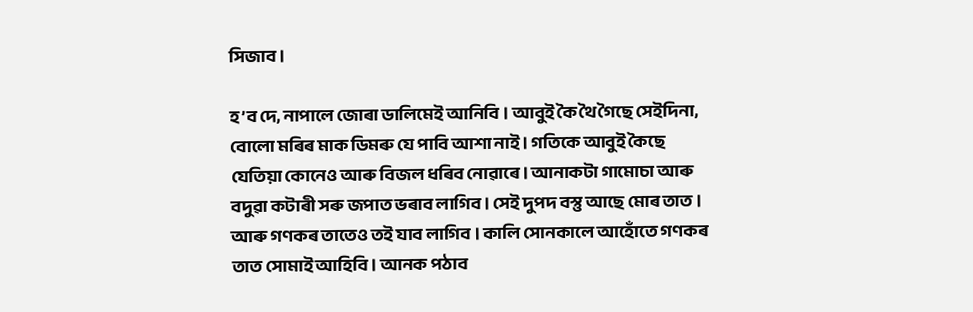সিজাব।

হ’ব দে, নাপালে জোৰা ডালিমেই আনিবি । আবুই কৈ থৈ গৈছে সেইদিনা, বোলো মৰিৰ মাক ডিমৰু যে পাবি আশা নাই। গতিকে আবুই কৈছে যেতিয়া কোনেও আৰু বিজল ধৰিব নোৱাৰে। আনাকটা গামোচা আৰু বদুৱা কটাৰী সৰু জপাত ভৰাব লাগিব। সেই দুপদ বস্তু আছে মোৰ তাত । আৰু গণকৰ তাতেও তই যাব লাগিব । কালি সোনকালে আহোঁতে গণকৰ তাত সোমাই আহিবি। আনক পঠাব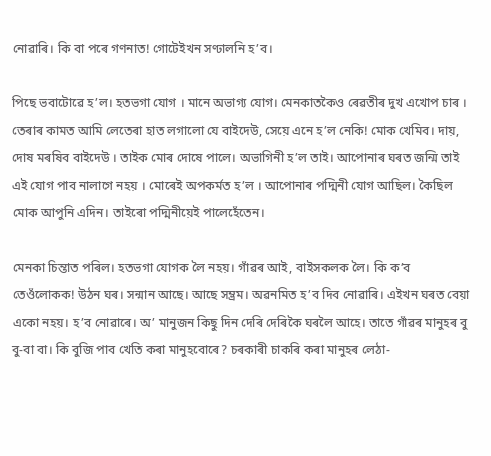নোৱাৰি। কি বা পৰে গণনাত! গোটেইখন সণ্ঢালনি হ’ব।

পিছে ভবাটোৱে হ’ল। হতভগা যোগ । মানে অভাগ্য যোগ। মেনকাতকৈও ৰেৱতীৰ দুখ এখোপ চাৰ । তেৰাৰ কামত আমি লেতেৰা হাত লগালো যে বাইদেউ, সেয়ে এনে হ’ল নেকি! মোক খেমিব। দায়, দোষ মৰষিব বাইদেউ । তাইক মোৰ দোষে পালে। অভাগিনী হ’ল তাই। আপোনাৰ ঘৰত জন্মি তাই এই যোগ পাব নালাগে নহয় । মোৰেই অপকৰ্মত হ’ল । আপোনাৰ পদ্মিনী যোগ আছিল। কৈছিল মোক আপুনি এদিন। তাইৰো পদ্মিনীয়েই পালেহেঁতেন।

মেনকা চিন্তাত পৰিল। হতভগা যোগক লৈ নহয়। গাঁৱৰ আই, বাইসকলক লৈ। কি ক’ব তেওঁলোকক! উঠন ঘৰ। সন্মান আছে। আছে সম্ভ্রম। অৱনমিত হ’ব দিব নোৱাৰি। এইখন ঘৰত বেয়া একো নহয়। হ’ব নোৱাৰে। অ’ মানুজন কিছু দিন দেৰি দেৰিকৈ ঘৰলৈ আহে। তাতে গাঁৱৰ মানুহৰ বু বু-বা বা। কি বুজি পাব খেতি কৰা মানুহবোৰে? চৰকাৰী চাকৰি কৰা মানুহৰ লেঠা-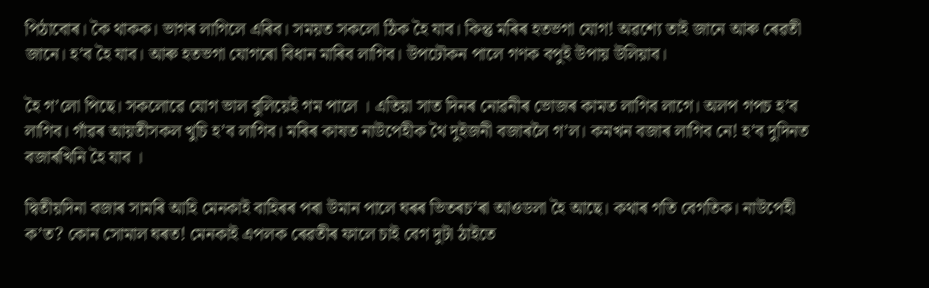পিঠাবোৰ। কৈ থাকক। ভাগৰ লাগিলে এৰিব। সময়ত সকলো ঠিক হৈ যাব। কিন্তু মৰিৰ হতভগা যোগ! অৱশ্যে তাই জানে আৰু ৰেৱতী জানে। হ’ব হৈ যাব। আৰু হতভগা যোগৰো বিধান মাৰিব লাগিব। উপঢৌকন পালে গণক বপুই উপায় উলিয়াব।

হৈ গ’লো পিছে। সকলোৱে যোগ ভাল বুলিয়েই গম পালে । এতিয়া সাত দিনৰ নোৱনীৰ ভোজৰ কামত লাগিব লাগে। অলপ গপচ হ’ব লাগিব। গাঁৱৰ আয়তীসকল খুচি হ’ব লাগিব। মৰিৰ কাষত নাউপেহীক থৈ দুইজনী বজাৰলৈ গ’ল। কমখন বজাৰ লাগিব নে! হ’ব দুদিনত বজাৰখিনি হৈ যাব ।

দ্বিতীয়দিনা বজাৰ সামৰি আহি মেনকাই বাহিৰৰ পৰা উমান পালে ঘৰৰ ভিতৰচ’ৰা আওডলা হৈ আছে। কথাৰ গতি বেগতিক। নাউপেহী ক’ত? কোন সোমাল ঘৰত! মেনকাই এপলক ৰেৱতীৰ ফালে চাই বেগ দুটা ঠাইতে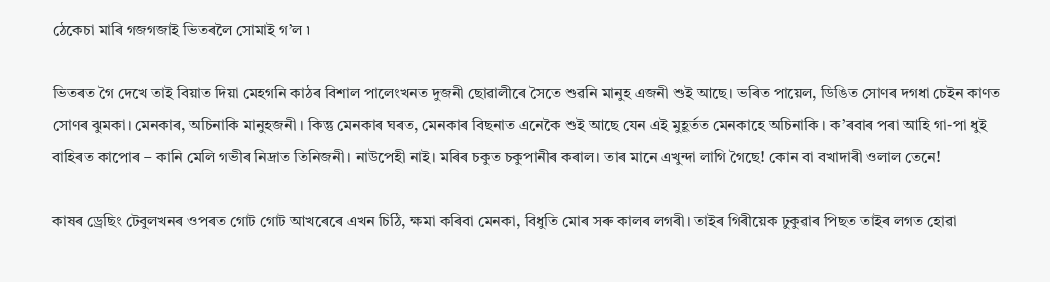ঠেকেচা মাৰি গজগজাই ভিতৰলৈ সোমাই গ’ল ৷

ভিতৰত গৈ দেখে তাই বিয়াত দিয়া মেহগনি কাঠৰ বিশাল পালেংখনত দুজনী ছোৱালীৰে সৈতে শুৱনি মানুহ এজনী শুই আছে। ভৰিত পায়েল, ডিঙিত সোণৰ দগধা চেইন কাণত সোণৰ ঝুমকা। মেনকাৰ, অচিনাকি মানুহজনী । কিন্তু মেনকাৰ ঘৰত, মেনকাৰ বিছনাত এনেকৈ শুই আছে যেন এই মুহূৰ্তত মেনকাহে অচিনাকি । ক’ৰবাৰ পৰা আহি গা-পা ধুই বাহিৰত কাপোৰ – কানি মেলি গভীৰ নিদ্ৰাত তিনিজনী। নাউপেহী নাই। মৰিৰ চকুত চকুপানীৰ কৰাল। তাৰ মানে এখুন্দা লাগি গৈছে! কোন বা বখাদাৰী ওলাল তেনে!

কাষৰ ড্ৰেছিং টেবুলখনৰ ওপৰত গোট গোট আখৰেৰে এখন চিঠি, ক্ষমা কৰিবা মেনকা, বিধুতি মোৰ সৰু কালৰ লগৰী। তাইৰ গিৰীয়েক ঢুকুৱাৰ পিছত তাইৰ লগত হোৱা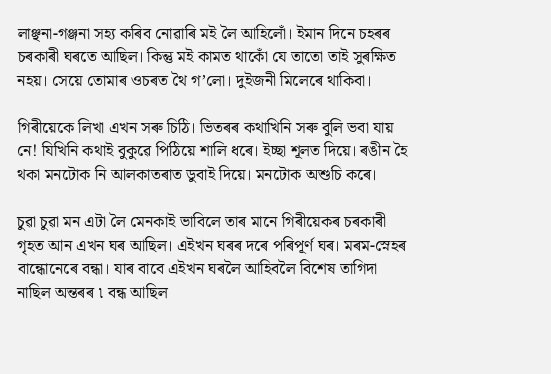লাঞ্ছনা-গঞ্জনা সহ্য কৰিব নোৱাৰি মই লৈ আহিলোঁ। ইমান দিনে চহৰৰ চৰকাৰী ঘৰতে আছিল। কিন্তু ম‍ই কামত থাকোঁ যে তাতো তাই সুৰক্ষিত নহয়। সেয়ে তোমাৰ ওচৰত থৈ গ’লো। দুইজনী মিলেৰে থাকিবা।

গিৰীয়েকে লিখা এখন সৰু চিঠি। ভিতৰৰ কথাখিনি সৰু বুলি ভবা যায় নে! যিখিনি কথাই বুকুৱে পিঠিয়ে শালি ধৰে। ইচ্ছা শূলত দিয়ে। ৰঙীন হৈ থকা মনটোক নি আলকাতৰাত ডুবাই দিয়ে। মনটোক অশুচি কৰে।

চুৱা চুৱা মন এটা লৈ মেনকাই ভাবিলে তাৰ মানে গিৰীয়েকৰ চৰকাৰী গৃহত আন এখন ঘৰ আছিল। এইখন ঘৰৰ দৰে পৰিপূৰ্ণ ঘৰ। মৰম-স্নেহৰ বান্ধোনেৰে বন্ধা। যাৰ বাবে এইখন ঘৰলৈ আহিবলৈ বিশেষ তাগিদা নাছিল অন্তৰৰ ৷ বন্ধ আছিল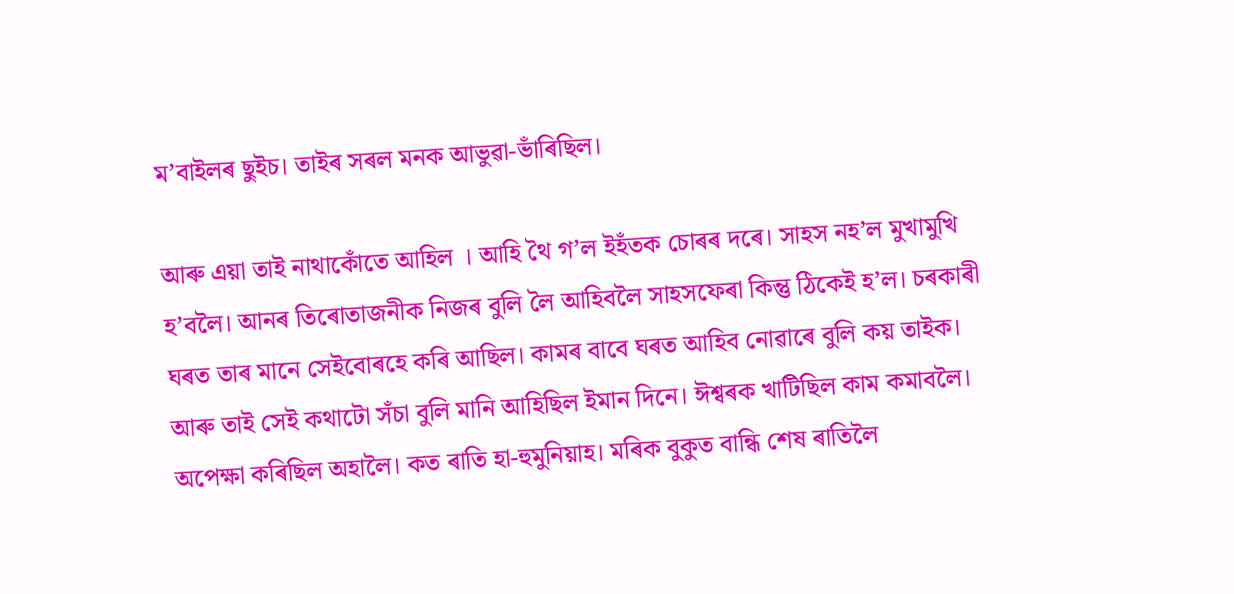ম’বাইলৰ ছুইচ। তাইৰ সৰল মনক আভুৱা-ভাঁৰিছিল।

আৰু এয়া তাই নাথাকোঁতে আহিল । আহি থৈ গ’ল ইহঁতক চোৰৰ দৰে। সাহস নহ’ল মুখামুখি হ’বলৈ। আনৰ তিৰোতাজনীক নিজৰ বুলি লৈ আহিবলৈ সাহসফেৰা কিন্তু ঠিকেই হ’ল। চৰকাৰী ঘৰত তাৰ মানে সেইবোৰহে কৰি আছিল। কামৰ বাবে ঘৰত আহিব নোৱাৰে বুলি কয় তাইক। আৰু তাই সেই কথাটো সঁচা বুলি মানি আহিছিল ইমান দিনে। ঈশ্বৰক খাটিছিল কাম কমাবলৈ। অপেক্ষা কৰিছিল অহালৈ। কত ৰাতি হা-হুমুনিয়াহ। মৰিক বুকুত বান্ধি শেষ ৰাতিলৈ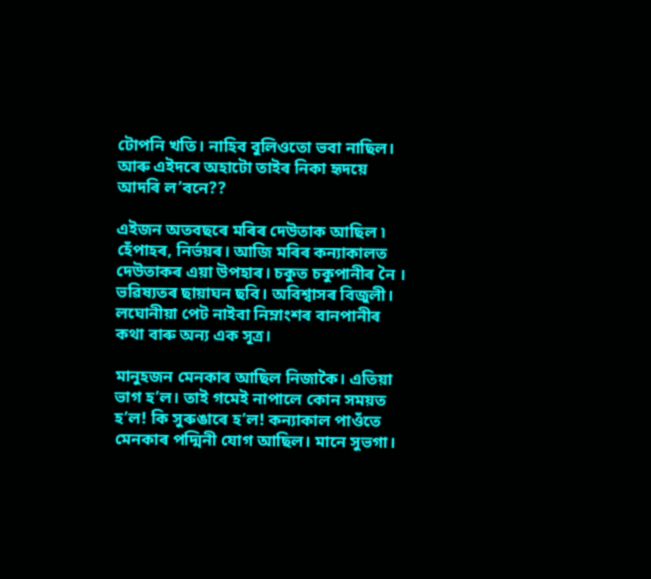টোপনি খতি। নাহিব বুলিওতো ভবা নাছিল। আৰু এইদৰে অহাটো তাইৰ নিকা হৃদয়ে আদৰি ল’বনে??

এইজন অতবছৰে মৰিৰ দেউতাক আছিল ৷ হেঁপাহৰ, নিৰ্ভয়ৰ। আজি মৰিৰ কন্যাকালত দেউতাকৰ এয়া উপহাৰ। চকুত চকুপানীৰ নৈ । ভৱিষ্যতৰ ছায়াঘন ছবি। অবিশ্বাসৰ বিজুলী। লঘোনীয়া পেট নাইবা নিম্নাংশৰ বানপানীৰ কথা বাৰু অন্য এক সূত্র।

মানুহজন মেনকাৰ আছিল নিজাকৈ। এতিয়া ভাগ হ’ল। তাই গমেই নাপালে কোন সময়ত হ’ল! কি সুৰুঙাৰে হ’ল! কন্যাকাল পাওঁতে মেনকাৰ পদ্মিনী যোগ আছিল। মানে সুভগা।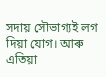সদায় সৌভাগ্যই লগ দিয়া যোগ। আৰু এতিয়া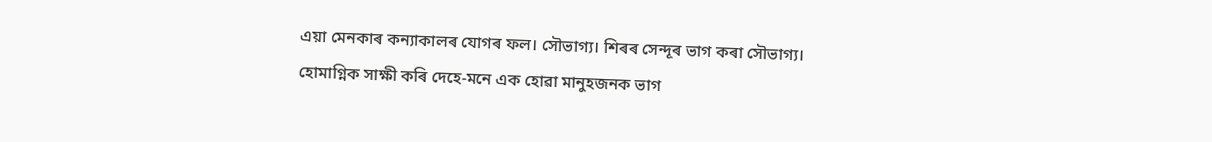এয়া মেনকাৰ কন্যাকালৰ যোগৰ ফল। সৌভাগ্য। শিৰৰ সেন্দূৰ ভাগ কৰা সৌভাগ্য। হোমাগ্নিক সাক্ষী কৰি দেহে-মনে এক হোৱা মানুহজনক ভাগ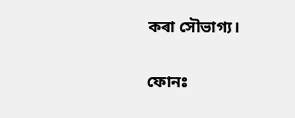কৰা সৌভাগ্য।

ফোনঃ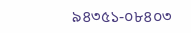৯৪৩৫১-০৮৪০৩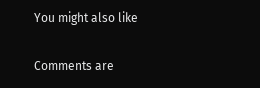You might also like

Comments are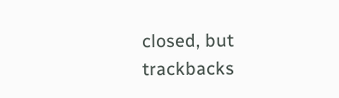closed, but trackbacks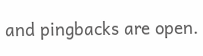and pingbacks are open.